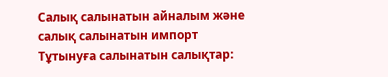Салық салынатын айналым және салық салынатын импорт
Тұтынуға салынатын салықтар: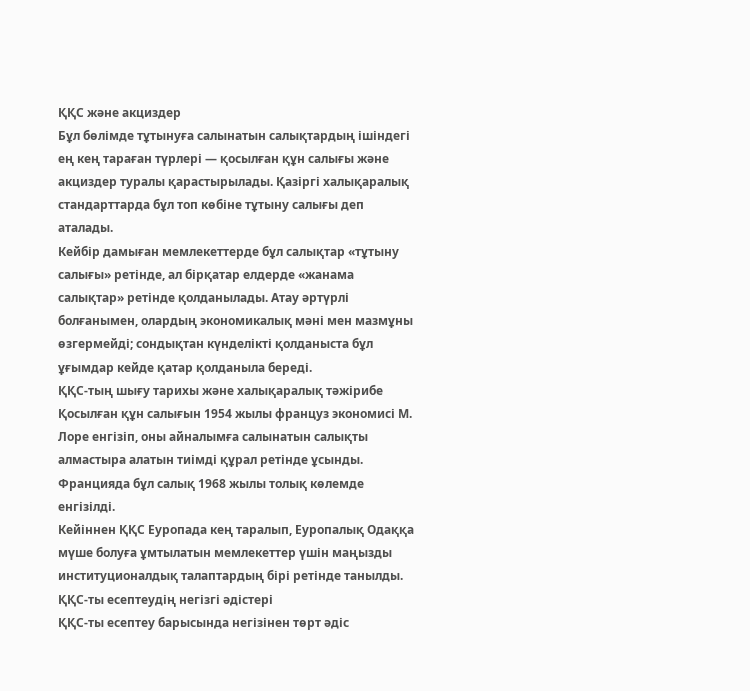ҚҚС және акциздер
Бұл бөлімде тұтынуға салынатын салықтардың ішіндегі ең кең тараған түрлері — қосылған құн салығы және акциздер туралы қарастырылады. Қазіргі халықаралық стандарттарда бұл топ көбіне тұтыну салығы деп аталады.
Кейбір дамыған мемлекеттерде бұл салықтар «тұтыну салығы» ретінде, ал бірқатар елдерде «жанама салықтар» ретінде қолданылады. Атау әртүрлі болғанымен, олардың экономикалық мәні мен мазмұны өзгермейді; сондықтан күнделікті қолданыста бұл ұғымдар кейде қатар қолданыла береді.
ҚҚС-тың шығу тарихы және халықаралық тәжірибе
Қосылған құн салығын 1954 жылы француз экономисі М. Лоре енгізіп, оны айналымға салынатын салықты алмастыра алатын тиімді құрал ретінде ұсынды. Францияда бұл салық 1968 жылы толық көлемде енгізілді.
Кейіннен ҚҚС Еуропада кең таралып, Еуропалық Одаққа мүше болуға ұмтылатын мемлекеттер үшін маңызды институционалдық талаптардың бірі ретінде танылды.
ҚҚС-ты есептеудің негізгі әдістері
ҚҚС-ты есептеу барысында негізінен төрт әдіс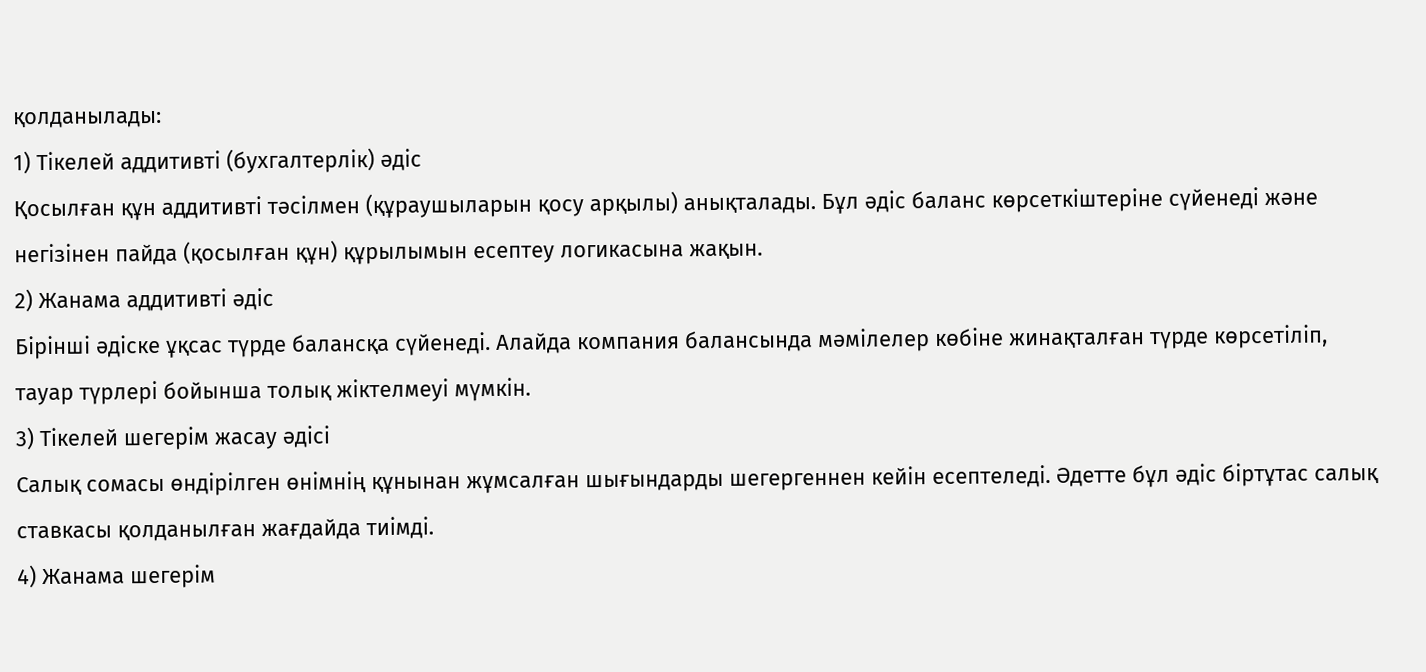қолданылады:
1) Тікелей аддитивті (бухгалтерлік) әдіс
Қосылған құн аддитивті тәсілмен (құраушыларын қосу арқылы) анықталады. Бұл әдіс баланс көрсеткіштеріне сүйенеді және негізінен пайда (қосылған құн) құрылымын есептеу логикасына жақын.
2) Жанама аддитивті әдіс
Бірінші әдіске ұқсас түрде балансқа сүйенеді. Алайда компания балансында мәмілелер көбіне жинақталған түрде көрсетіліп, тауар түрлері бойынша толық жіктелмеуі мүмкін.
3) Тікелей шегерім жасау әдісі
Салық сомасы өндірілген өнімнің құнынан жұмсалған шығындарды шегергеннен кейін есептеледі. Әдетте бұл әдіс біртұтас салық ставкасы қолданылған жағдайда тиімді.
4) Жанама шегерім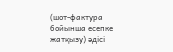(шот-фактура бойынша есепке жатқызу) әдісі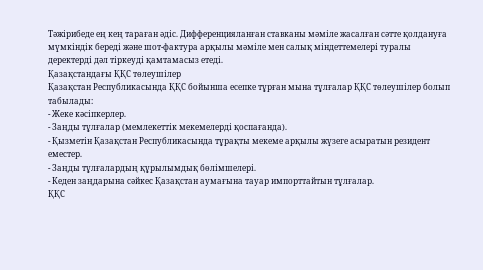Тәжірибеде ең кең тараған әдіс. Дифференцияланған ставканы мәміле жасалған сәтте қолдануға мүмкіндік береді және шот-фактура арқылы мәміле мен салық міндеттемелері туралы деректерді дәл тіркеуді қамтамасыз етеді.
Қазақстандағы ҚҚС төлеушілер
Қазақстан Республикасында ҚҚС бойынша есепке тұрған мына тұлғалар ҚҚС төлеушілер болып табылады:
- Жеке кәсіпкерлер.
- Заңды тұлғалар (мемлекеттік мекемелерді қоспағанда).
- Қызметін Қазақстан Республикасында тұрақты мекеме арқылы жүзеге асыратын резидент еместер.
- Заңды тұлғалардың құрылымдық бөлімшелері.
- Кеден заңдарына сәйкес Қазақстан аумағына тауар импорттайтын тұлғалар.
ҚҚС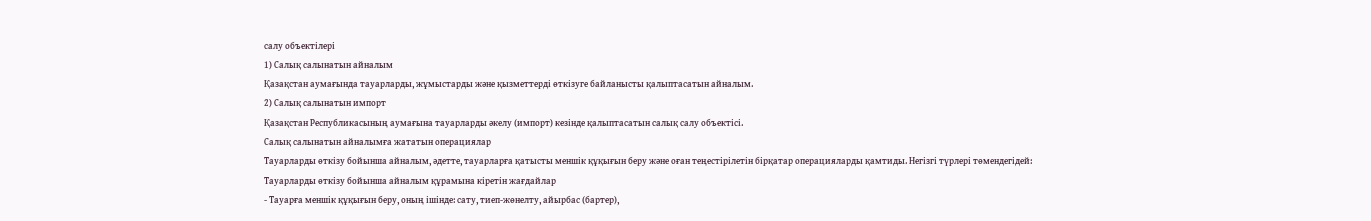салу объектілері
1) Салық салынатын айналым
Қазақстан аумағында тауарларды, жұмыстарды және қызметтерді өткізуге байланысты қалыптасатын айналым.
2) Салық салынатын импорт
Қазақстан Республикасының аумағына тауарларды әкелу (импорт) кезінде қалыптасатын салық салу объектісі.
Салық салынатын айналымға жататын операциялар
Тауарларды өткізу бойынша айналым, әдетте, тауарларға қатысты меншік құқығын беру және оған теңестірілетін бірқатар операцияларды қамтиды. Негізгі түрлері төмендегідей:
Тауарларды өткізу бойынша айналым құрамына кіретін жағдайлар
- Тауарға меншік құқығын беру, оның ішінде: сату, тиеп-жөнелту, айырбас (бартер),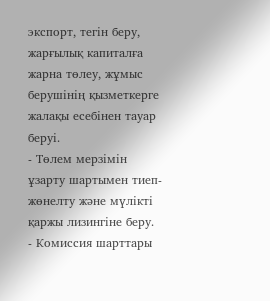экспорт, тегін беру, жарғылық капиталға жарна төлеу, жұмыс берушінің қызметкерге жалақы есебінен тауар беруі.
- Төлем мерзімін ұзарту шартымен тиеп-жөнелту және мүлікті қаржы лизингіне беру.
- Комиссия шарттары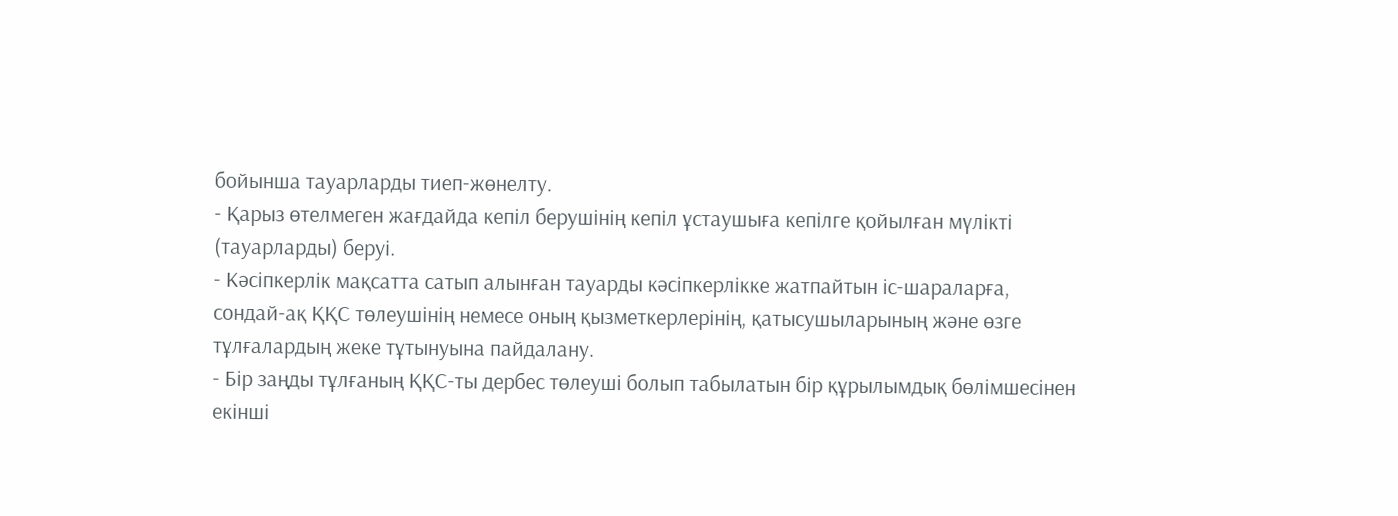бойынша тауарларды тиеп-жөнелту.
- Қарыз өтелмеген жағдайда кепіл берушінің кепіл ұстаушыға кепілге қойылған мүлікті (тауарларды) беруі.
- Кәсіпкерлік мақсатта сатып алынған тауарды кәсіпкерлікке жатпайтын іс-шараларға, сондай-ақ ҚҚС төлеушінің немесе оның қызметкерлерінің, қатысушыларының және өзге тұлғалардың жеке тұтынуына пайдалану.
- Бір заңды тұлғаның ҚҚС-ты дербес төлеуші болып табылатын бір құрылымдық бөлімшесінен екінші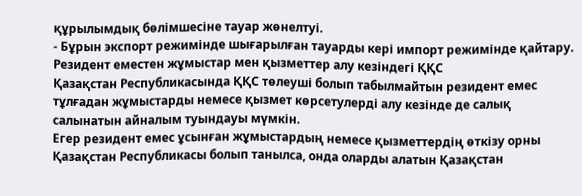құрылымдық бөлімшесіне тауар жөнелтуі.
- Бұрын экспорт режимінде шығарылған тауарды кері импорт режимінде қайтару.
Резидент еместен жұмыстар мен қызметтер алу кезіндегі ҚҚС
Қазақстан Республикасында ҚҚС төлеуші болып табылмайтын резидент емес тұлғадан жұмыстарды немесе қызмет көрсетулерді алу кезінде де салық салынатын айналым туындауы мүмкін.
Егер резидент емес ұсынған жұмыстардың немесе қызметтердің өткізу орны Қазақстан Республикасы болып танылса, онда оларды алатын Қазақстан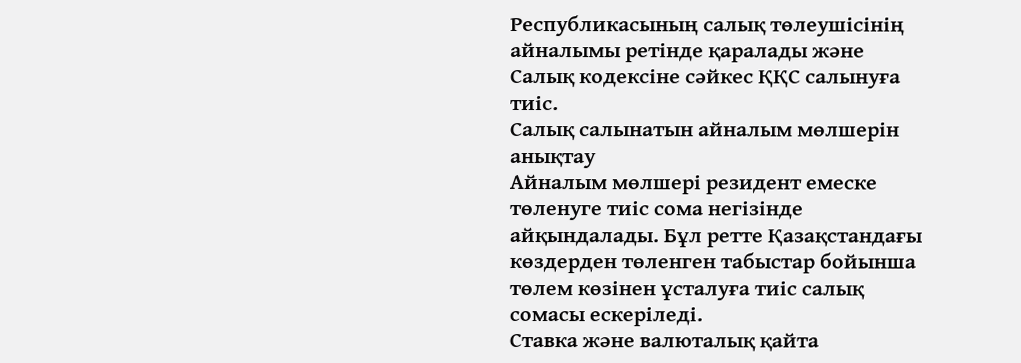Республикасының салық төлеушісінің айналымы ретінде қаралады және Салық кодексіне сәйкес ҚҚС салынуға тиіс.
Салық салынатын айналым мөлшерін анықтау
Айналым мөлшері резидент емеске төленуге тиіс сома негізінде айқындалады. Бұл ретте Қазақстандағы көздерден төленген табыстар бойынша төлем көзінен ұсталуға тиіс салық сомасы ескеріледі.
Ставка және валюталық қайта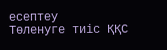есептеу
Төленуге тиіс ҚҚС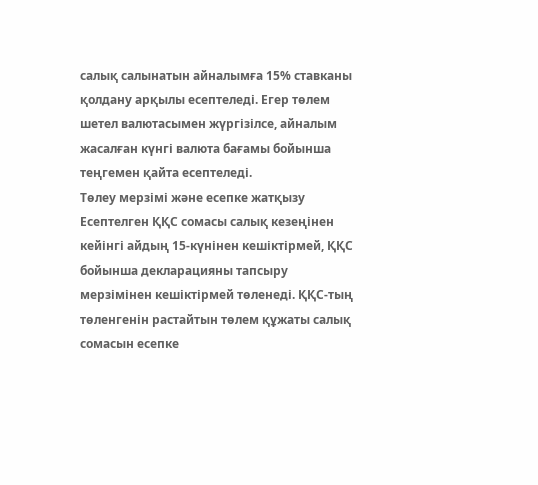салық салынатын айналымға 15% ставканы қолдану арқылы есептеледі. Егер төлем шетел валютасымен жүргізілсе, айналым жасалған күнгі валюта бағамы бойынша теңгемен қайта есептеледі.
Төлеу мерзімі және есепке жатқызу
Есептелген ҚҚС сомасы салық кезеңінен кейінгі айдың 15-күнінен кешіктірмей, ҚҚС бойынша декларацияны тапсыру мерзімінен кешіктірмей төленеді. ҚҚС-тың төленгенін растайтын төлем құжаты салық сомасын есепке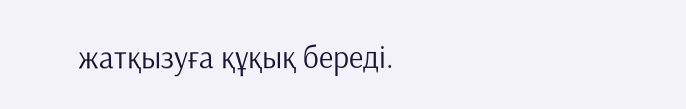жатқызуға құқық береді.